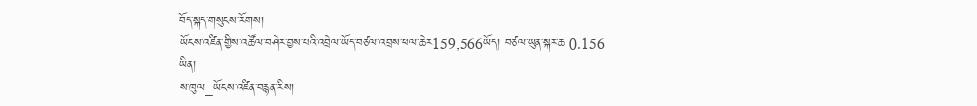བོད་སྐད་གསུངས་རོགས།
ཡོངས་འཛིན་གྱིས་འཚོལ་བཤེར་བྱས་པའི་འབྲེལ་ཡོད་བཙལ་འབྲས་ཕལ་ཆེར159,566ཡོད། བཙལ་ཡུན་སྐར་ཆ 0.156
ཡིན།
ས་ཁུལ_ཡོངས་འཛིན་བརྙན་རིས།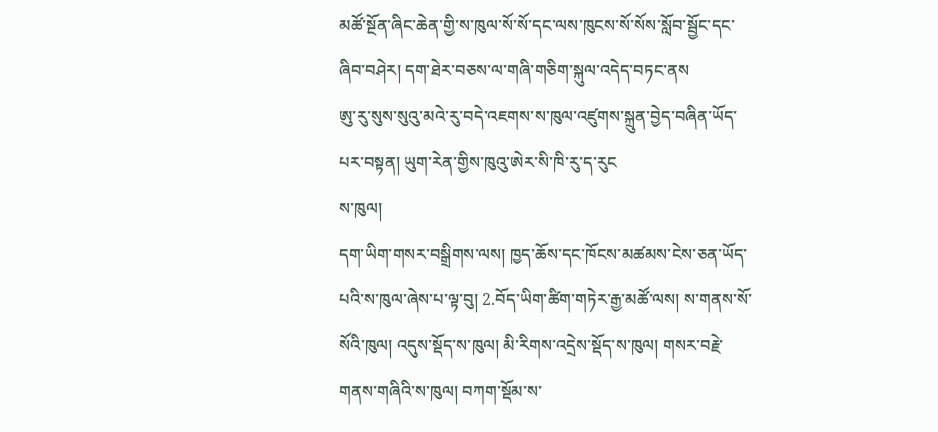མཚོ་སྔོན་ཞིང་ཆེན་གྱི་ས་ཁུལ་སོ་སོ་དང་ལས་ཁུངས་སོ་སོས་སློབ་སྦྱོང་དང་ཞིབ་བཤེར། དག་ཐེར་བཅས་ལ་གཞི་གཅིག་སྐུལ་འདེད་བཏང་ནས
ཨུ་རུ་སུས་སུའུ་མའེ་རུ་བདེ་འཇགས་ས་ཁུལ་འཛུགས་སྐྲུན་བྱེད་བཞིན་ཡོད་པར་བསྟན། ཡུག་རེན་གྱིས་ཁུའུ་ཨེར་སི་ཁི་རུ་ད་རུང
ས་ཁུལ།
དག་ཡིག་གསར་བསྒྲིགས་ལས། ཁྱད་ཆོས་དང་ཁོངས་མཚམས་ངེས་ཅན་ཡོད་པའི་ས་ཁུལ་ཞེས་པ་ལྟ་བུ། 2.བོད་ཡིག་ཚིག་གཏེར་རྒྱ་མཚོ་ལས། ས་གནས་སོ་སོའི་ཁུལ། འདུས་སྡོད་ས་ཁུལ། མི་རིགས་འདྲེས་སྡོད་ས་ཁུལ། གསར་བརྗེ་གནས་གཞིའི་ས་ཁུལ། བཀག་སྡོམ་ས་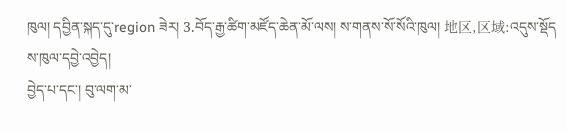ཁུལ། དབྱིན་སྐད་དུ་region ཟེར། 3.བོད་རྒྱ་ཚིག་མཛོད་ཆེན་མོ་ལས། ས་གནས་སོ་སོའི་ཁུལ། 地区,区域:འདུས་སྡོད
ས་ཁུལ་དབྱེ་འབྱེད།
བྱེད་པ་དང་། བུ་ལག་མ་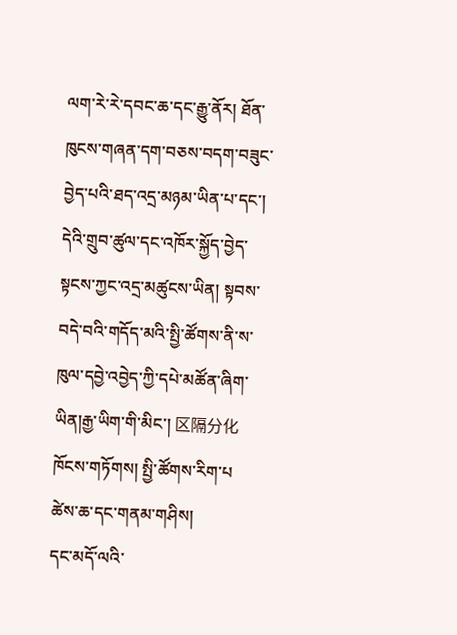ལག་རེ་རེ་དབང་ཆ་དང་རྒྱུ་ནོར། ཐོན་ཁུངས་གཞན་དག་བཅས་བདག་བཟུང་བྱེད་པའི་ཐད་འདྲ་མཉམ་ཡིན་པ་དང་། དེའི་གྲུབ་ཚུལ་དང་འཁོར་སྐྱོད་བྱེད་སྟངས་ཀྱང་འདྲ་མཚུངས་ཡིན། སྟབས་བདེ་བའི་གདོད་མའི་སྤྱི་ཚོགས་ནི་ས་ཁུལ་དབྱེ་འབྱེད་ཀྱི་དཔེ་མཚོན་ཞིག་ཡིན།རྒྱ་ཡིག་གི་མིང་། 区隔分化 ཁོངས་གཏོགས། སྤྱི་ཚོགས་རིག་པ
ཚེས་ཆ་དང་གནམ་གཤིས།
དང་མདོ་ལའི་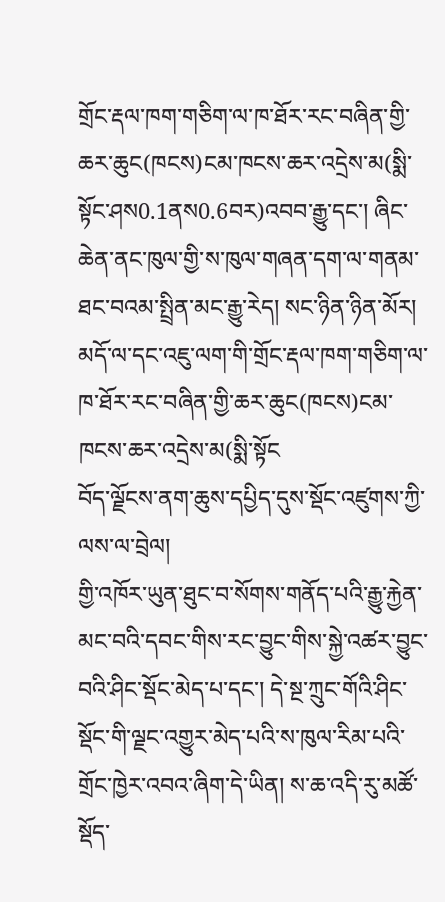གྲོང་རྡལ་ཁག་གཅིག་ལ་ཁ་ཐོར་རང་བཞིན་གྱི་ཆར་ཆུང(ཁངས)ངམ་ཁངས་ཆར་འདྲེས་མ(སྨི་སྟོང་ཤས0.1ནས0.6བར)འབབ་རྒྱུ་དང་། ཞིང་ཆེན་ནང་ཁུལ་གྱི་ས་ཁུལ་གཞན་དག་ལ་གནམ་ཐང་བའམ་སྤྲིན་མང་རྒྱུ་རེད། སང་ཉིན་ཉིན་མོར། མདོ་ལ་དང་འཇུ་ལག་གི་གྲོང་རྡལ་ཁག་གཅིག་ལ་ཁ་ཐོར་རང་བཞིན་གྱི་ཆར་ཆུང(ཁངས)ངམ་ཁངས་ཆར་འདྲེས་མ(སྨི་སྟོང
བོད་ལྗོངས་ནག་ཆུས་དཔྱིད་དུས་སྡོང་འཛུགས་ཀྱི་ལས་ལ་བྲེལ།
གྱི་འཁོར་ཡུན་ཐུང་བ་སོགས་གནོད་པའི་རྒྱུ་རྐྱེན་མང་བའི་དབང་གིས་རང་བྱུང་གིས་སྐྱེ་འཚར་བྱུང་བའི་ཤིང་སྡོང་མེད་པ་དང་། དེ་སྔ་ཀྲུང་གོའི་ཤིང་སྡོང་གི་ལྗང་འགྱུར་མེད་པའི་ས་ཁུལ་རིམ་པའི་གྲོང་ཁྱེར་འབའ་ཞིག་དེ་ཡིན། ས་ཆ་འདི་རུ་མཚོ་སྡོད་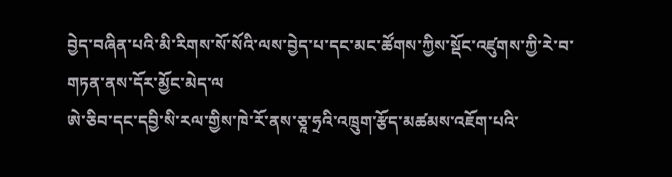བྱེད་བཞིན་པའི་མི་རིགས་སོ་སོའི་ལས་བྱེད་པ་དང་མང་ཚོགས་ཀྱིས་སྡོང་འཛུགས་ཀྱི་རེ་བ་གཏན་ནས་དོར་མྱོང་མེད་ལ
ཨེ་ཅིབ་དང་དབྱི་སི་རལ་གྱིས་ཁེ་རོ་ནས་ཅཱ་ཧྲའི་འཁྲུག་རྩོད་མཚམས་འཇོག་པའི་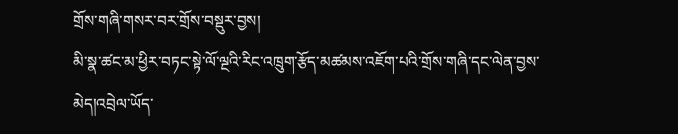གྲོས་གཞི་གསར་བར་གྲོས་བསྡུར་བྱས།
མི་སྣ་ཚང་མ་ཕྱིར་བཏང་སྟེ་ལོ་ལྔའི་རིང་འཁྲུག་རྩོད་མཚམས་འཇོག་པའི་གྲོས་གཞི་དང་ལེན་བྱས་མེད།འབྲེལ་ཡོད་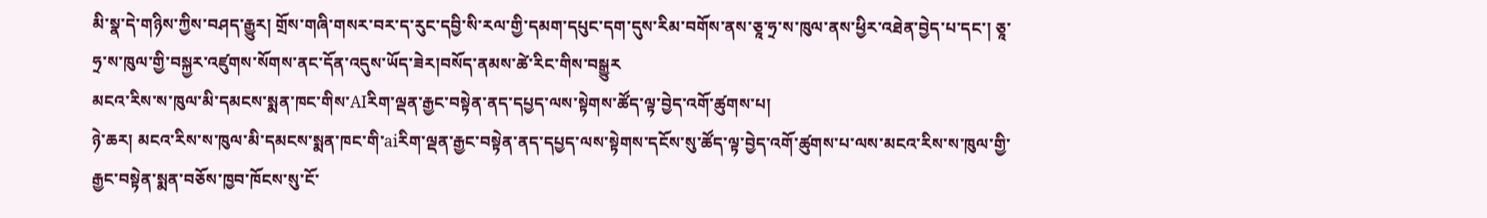མི་སྣ་དེ་གཉིས་ཀྱིས་བཤད་རྒྱུར། གྲོས་གཞི་གསར་བར་ད་རུང་དབྱི་སི་རལ་གྱི་དམག་དཔུང་དག་དུས་རིམ་བགོས་ནས་ཅཱ་ཧྲ་ས་ཁུལ་ནས་ཕྱིར་འཐེན་བྱེད་པ་དང་། ཅཱ་ཧྲ་ས་ཁུལ་གྱི་བསྐྱར་འཛུགས་སོགས་ནང་དོན་འདུས་ཡོད་ཟེར།བསོད་ནམས་ཚེ་རིང་གིས་བསྒྱུར
མངའ་རིས་ས་ཁུལ་མི་དམངས་སྨན་ཁང་གིས་AIརིག་ལྡན་རྒྱང་བསྟེན་ནད་དཔྱད་ལས་སྟེགས་ཚོད་ལྟ་བྱེད་འགོ་ཚུགས་པ།
ཉེ་ཆར། མངའ་རིས་ས་ཁུལ་མི་དམངས་སྨན་ཁང་གི་aiརིག་ལྡན་རྒྱང་བསྟེན་ནད་དཔྱད་ལས་སྟེགས་དངོས་སུ་ཚོད་ལྟ་བྱེད་འགོ་ཚུགས་པ་ལས་མངའ་རིས་ས་ཁུལ་གྱི་རྒྱང་བསྟེན་སྨན་བཅོས་ཁྱབ་ཁོངས་སུ་ངོ་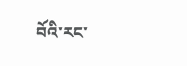བོའི་རང་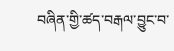བཞིན་གྱི་ཚད་བརྒལ་བྱུང་བ་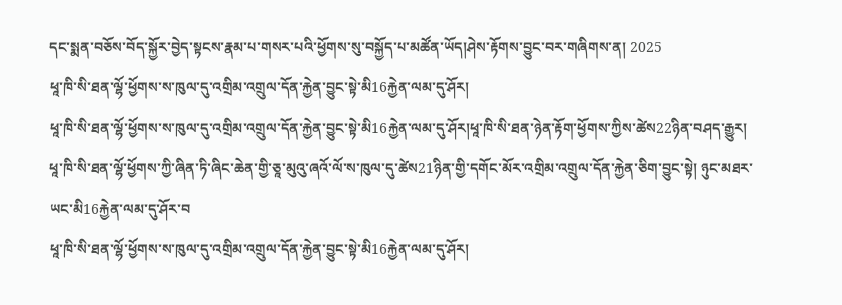དང་སྨན་བཅོས་བོད་སྐྱོར་བྱེད་སྟངས་རྣམ་པ་གསར་པའི་ཕྱོགས་སུ་བསྐྱོད་པ་མཚོན་ཡོད།ཤེས་རྟོགས་བྱུང་བར་གཞིགས་ན། 2025
ཕཱ་ཁི་སི་ཐན་ལྷོ་ཕྱོགས་ས་ཁུལ་དུ་འགྲིམ་འགྲུལ་དོན་རྐྱེན་བྱུང་སྟེ་མི16རྐྱེན་ལམ་དུ་ཤོར།
ཕཱ་ཁི་སི་ཐན་ལྷོ་ཕྱོགས་ས་ཁུལ་དུ་འགྲིམ་འགྲུལ་དོན་རྐྱེན་བྱུང་སྟེ་མི16རྐྱེན་ལམ་དུ་ཤོར།ཕཱ་ཁི་སི་ཐན་ཉེན་རྟོག་ཕྱོགས་ཀྱིས་ཚེས22ཉིན་བཤད་རྒྱུར། ཕཱ་ཁི་སི་ཐན་ལྷོ་ཕྱོགས་ཀྱི་ཞིན་ཏི་ཞིང་ཆེན་གྱི་ཅཱ་མུའུ་ཞའོ་ལོ་ས་ཁུལ་དུ་ཚེས21ཉིན་གྱི་དགོང་མོར་འགྲིམ་འགྲུལ་དོན་རྐྱེན་ཅིག་བྱུང་སྟེ། ཉུང་མཐར་ཡང་མི16རྐྱེན་ལམ་དུ་ཤོར་བ
ཕཱ་ཁི་སི་ཐན་ལྷོ་ཕྱོགས་ས་ཁུལ་དུ་འགྲིམ་འགྲུལ་དོན་རྐྱེན་བྱུང་སྟེ་མི16རྐྱེན་ལམ་དུ་ཤོར།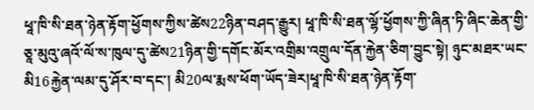ཕཱ་ཁི་སི་ཐན་ཉེན་རྟོག་ཕྱོགས་ཀྱིས་ཚེས22ཉིན་བཤད་རྒྱུར། ཕཱ་ཁི་སི་ཐན་ལྷོ་ཕྱོགས་ཀྱི་ཞིན་ཏི་ཞིང་ཆེན་གྱི་ཅཱ་མུའུ་ཞའོ་ལོ་ས་ཁུལ་དུ་ཚེས21ཉིན་གྱི་དགོང་མོར་འགྲིམ་འགྲུལ་དོན་རྐྱེན་ཅིག་བྱུང་སྟེ། ཉུང་མཐར་ཡང་མི16རྐྱེན་ལམ་དུ་ཤོར་བ་དང་། མི20ལ་རྨས་ཕོག་ཡོད་ཟེར།ཕཱ་ཁི་སི་ཐན་ཉེན་རྟོག་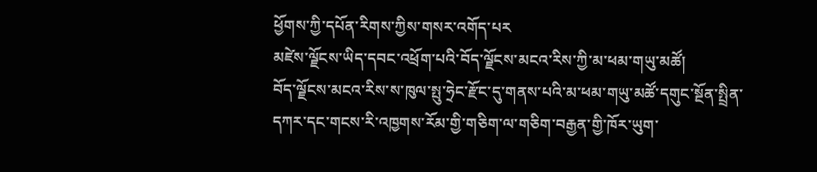ཕྱོགས་ཀྱི་དཔོན་རིགས་ཀྱིས་གསར་འགོད་པར
མཛེས་ལྗོངས་ཡིད་དབང་འཕྲོག་པའི་བོད་ལྗོངས་མངའ་རིས་ཀྱི་མ་ཕམ་གཡུ་མཚོ།
བོད་ལྗོངས་མངའ་རིས་ས་ཁུལ་སྤུ་ཧྲེང་རྫོང་དུ་གནས་པའི་མ་ཕམ་གཡུ་མཚོ་དགུང་སྔོན་སྤྲིན་དཀར་དང་གངས་རི་འཁྱགས་རོམ་གྱི་གཅིག་ལ་གཅིག་བརྒྱན་གྱི་ཁོར་ཡུག་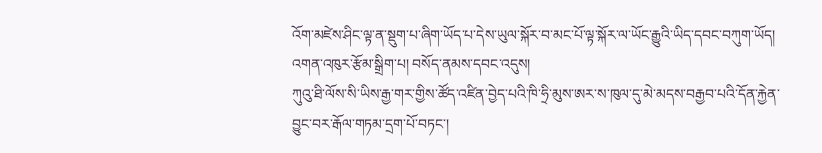འོག་མཛེས་ཤིང་ལྟ་ན་སྡུག་པ་ཞིག་ཡོད་པ་དེས་ཡུལ་སྐོར་བ་མང་པོ་ལྟ་སྐོར་ལ་ཡོང་རྒྱུའི་ཡིད་དབང་བཀུག་ཡོད། འགན་འཁུར་རྩོམ་སྒྲིག་པ། བསོད་ནམས་དབང་འདུས།
ཀུའུ་ཐི་ལོས་སི་ཡིས་རྒྱ་གར་གྱིས་ཚོད་འཛིན་བྱེད་པའི་ཁི་ཧྲི་མུས་ཨར་ས་ཁུལ་དུ་མེ་མདས་བརྒྱབ་པའི་དོན་རྐྱེན་བྱུང་བར་རྒོལ་གཏམ་དྲག་པོ་བཏང་།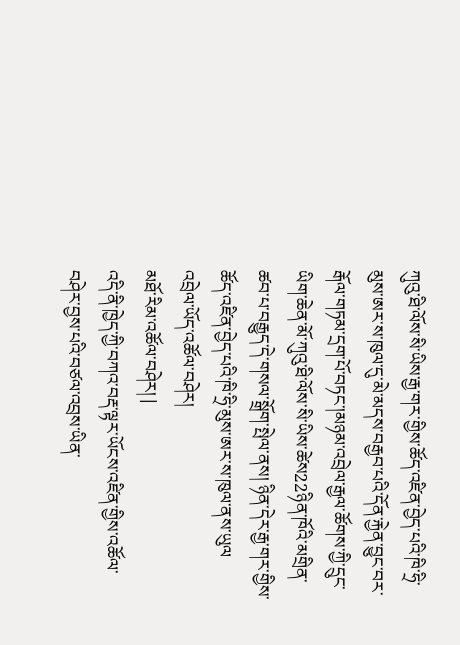ཀུའུ་ཐི་ལོས་སི་ཡིས་རྒྱ་གར་གྱིས་ཚོད་འཛིན་བྱེད་པའི་ཁི་ཧྲི་མུས་ཨར་ས་ཁུལ་དུ་མེ་མདས་བརྒྱབ་པའི་དོན་རྐྱེན་བྱུང་བར་རྒོལ་གཏམ་དྲག་པོ་བཏང་།མཉམ་འབྲེལ་རྒྱལ་ཚོགས་ཀྱི་དྲུང་ཡིག་ཆེན་མོ་ཀུའུ་ཐི་ལོས་སི་ཡིས་ཚེས22ཉིན་ཁོའི་མགྲིན་ཚབ་པ་བརྒྱུད་དེ་གསལ་སྒྲོག་སྤེལ་ནས། ཉིན་དེར་རྒྱ་གར་གྱིས་ཚོད་འཛིན་བྱེད་པའི་ཁི་ཧྲི་མུས་ཨར་ས་ཁུལ་ནས་ཡུལ
འབྲེལ་ཡོད་འཚོལ་བཤེར།
མཐོ་རིམ་འཚོལ་བཤེར། |
འདི་ནི་ཁྱེད་ཀྱི་བཀའ་བརྡ་ལྟར་ཡོངས་འཛིན་གྱིས་འཚོལ་བཤེར་བྱས་པའི་བཙལ་འབྲས་ཡིན་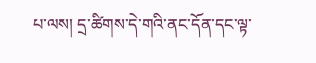པ་ལས། དྲ་ཚིགས་དེ་གའི་ནང་དོན་དང་ལྟ་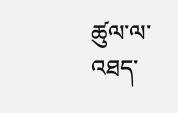ཚུལ་ལ་འཐད་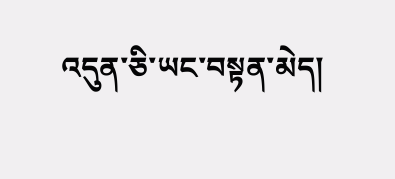འདུན་ཅི་ཡང་བསྟན་མེད།